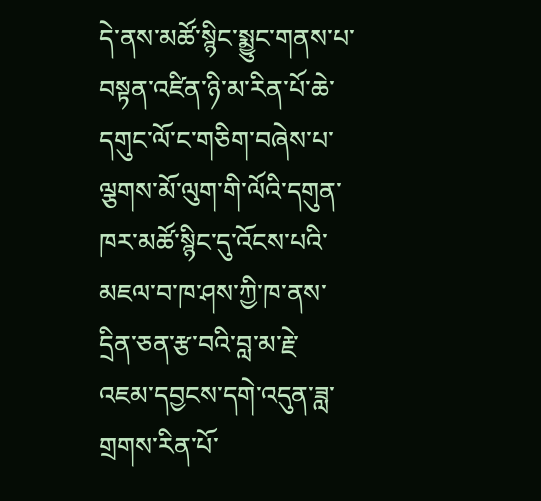དེ་ནས་མཚོ་སྙིང་སྨྱུང་གནས་པ་བསྟན་འཛིན་ཉི་མ་རིན་པོ་ཆེ་དགུང་ལོ་ང་གཅིག་བཞེས་པ་ལྕགས་མོ་ལུག་གི་ལོའི་དགུན་ཁར་མཚོ་སྙིང་དུ་འོངས་པའི་མཇལ་བ་ཁ་ཤས་ཀྱི་ཁ་ནས་དྲིན་ཅན་རྩ་བའི་བླ་མ་རྗེ་འཇམ་དབྱངས་དགེ་འདུན་ཟླ་གྲགས་རིན་པོ་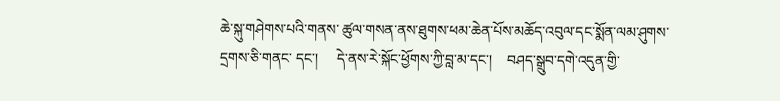ཆེ་སྐུ་གཤེགས་པའི་གནས་ ཚུལ་གསན་ནས་ཐུགས་ཕམ་ཆེན་པོས་མཆོད་འབུལ་དང་སྨོན་ལམ་ཤུགས་དྲགས་ཅི་གནང་ དང་།     དེ་ནས་རེ་སྐོང་ཕྱོགས་ཀྱི་བླ་མ་དང་།    བཤད་སྒྲུབ་དགེ་འདུན་གྱི་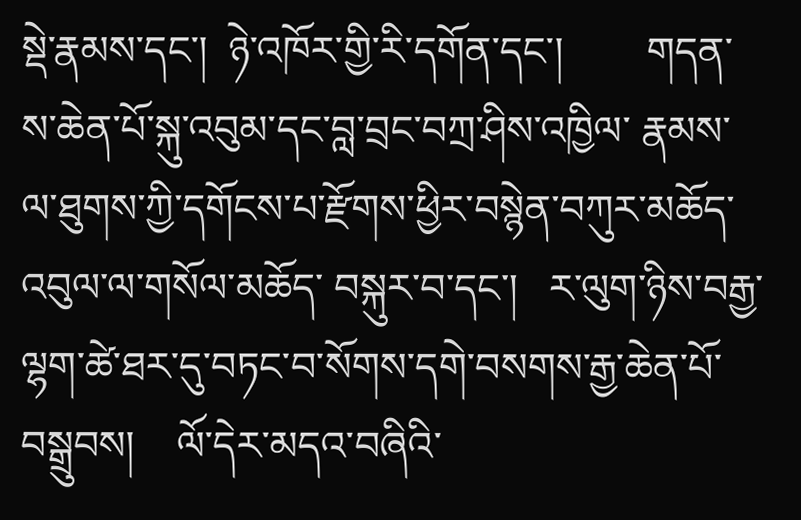སྡེ་རྣམས་དང་།  ཉེ་འཁོར་གྱི་རི་དགོན་དང་།        གདན་ས་ཆེན་པོ་སྐུ་འབུམ་དང་བླ་བྲང་བཀྲ་ཤིས་འཁྱིལ་ རྣམས་ལ་ཐུགས་ཀྱི་དགོངས་པ་རྫོགས་ཕྱིར་བསྙེན་བཀུར་མཆོད་འབུལ་ལ་གསོལ་མཆོད་ བསྐུར་བ་དང་།   ར་ལུག་ཉིས་བརྒྱ་ལྷག་ཚེ་ཐར་དུ་བཏང་བ་སོགས་དགེ་བསགས་རྒྱ་ཆེན་པོ་ བསྒྲུབས།    ལོ་དེར་མདའ་བཞིའི་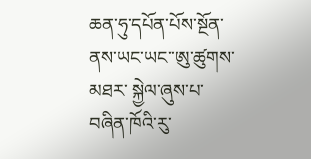ཆན་ཧུ་དཔོན་པོས་སྔོན་ནས་ཡང་ཡང་་ཨུ་ཚུགས་མཐར་ སྐྱེལ་ཞུས་པ་བཞིན་ཁོའི་རུ་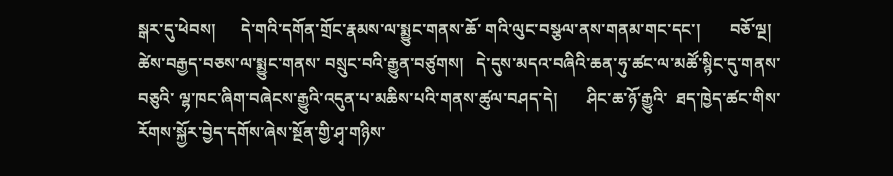སྒར་དུ་ཕེབས།      དེ་གའི་དགོན་གྲོང་རྣམས་ལ་སྨྱུང་གནས་ཆོ་ གའི་ལུང་བསྩལ་ནས་གནམ་གང་དང་།       བཅོ་ལྔ།     ཚེས་བརྒྱད་བཅས་ལ་སྨྱུང་གནས་ བསྲུང་བའི་རྒྱུན་བཙུགས།   དེ་དུས་མདའ་བཞིའི་ཆན་ཧུ་ཚང་ལ་མཚོ་སྙིང་དུ་གནས་བཅུའི་ ལྷ་ཁང་ཞིག་བཞེངས་རྒྱུའི་འདུན་པ་མཆིས་པའི་གནས་ཚུལ་བཤད་དེ།       ཤིང་ཆ་ཉོ་རྒྱུའི་  ཐད་ཁྱེད་ཚང་གིས་རོགས་སྐྱོར་བྱེད་དགོས་ཞེས་སྔོན་གྱི་ཤྭ་གཉིས་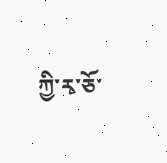ཀྱི་རྭ་ཅོ་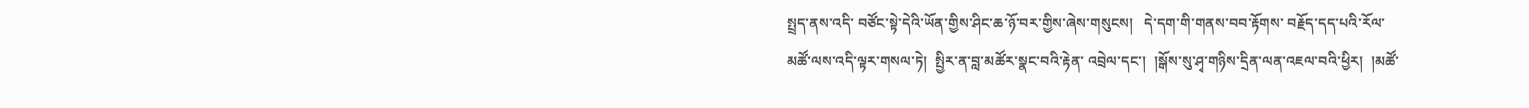སྤྲད་ནས་འདི་ བཙོང་སྟེ་དེའི་ཡོན་གྱིས་ཤིང་ཆ་ཉོ་བར་གྱིས་ཞེས་གསུངས།   དེ་དག་གི་གནས་བབ་རྟོགས་ བརྗོད་དད་པའི་རོལ་མཚོ་ལས་འདི་ལྟར་གསལ་ཏེ།  སྤྱིར་ན་བླ་མཚོར་སྣང་བའི་རྟེན་ འབྲེལ་དང་།  །སྒོས་སུ་ཤྭ་གཉིས་དྲིན་ལན་འཇལ་བའི་ཕྱིར།  །མཚོ་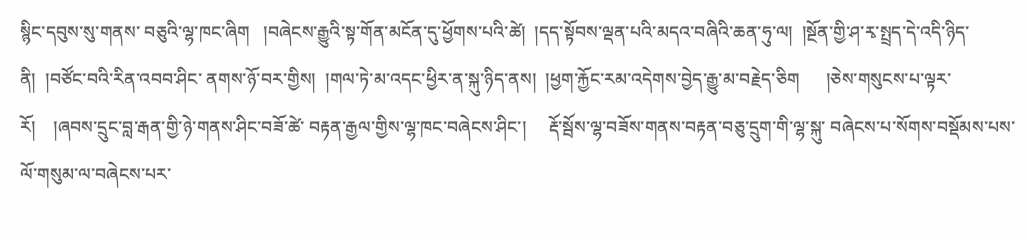སྙིང་དབུས་སུ་གནས་ བཅུའི་ལྷ་ཁང་ཞིག   །བཞེངས་རྒྱུའི་སྟ་གོན་མངོན་དུ་ཕྱོགས་པའི་ཚེ།  །དད་སྟོབས་ལྡན་པའི་མདའ་བཞིའི་ཆན་ཧུ་ལ།  །སྔོན་གྱི་ཤ་རྭ་སྤྲད་དེ་འདི་ཉིད་ནི།  །བཙོང་བའི་རིན་འབབ་ཤིང་ ནགས་ཉོ་བར་གྱིས།  །གལ་ཏེ་མ་འདང་ཕྱིར་ན་སྐུ་ཉིད་ནས།  །ཕྱག་རྐྱོང་རམ་འདེགས་བྱེད་རྒྱུ་མ་བརྗེད་ཅིག      །ཅེས་གསུངས་པ་ལྟར་རོ།    །ཞབས་དྲུང་བླ་རྒན་གྱི་ཉེ་གནས་ཤིང་བཟོ་ཚེ་ བརྟན་རྒྱལ་གྱིས་ལྷ་ཁང་བཞེངས་ཤིང་།     རྡོ་སྦོས་ལྷ་བཟོས་གནས་བརྟན་བཅུ་དྲུག་གི་ལྷ་སྐུ་ བཞེངས་པ་སོགས་བསྡོམས་པས་ལོ་གསུམ་ལ་བཞེངས་པར་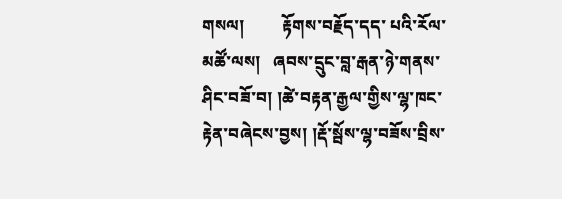གསལ།         རྟོགས་བརྗོད་དད་ པའི་རོལ་མཚོ་ལས།   ཞབས་དྲུང་བླ་རྒན་ཉེ་གནས་ཤིང་བཟོ་བ། །ཚེ་བརྟན་རྒྱལ་གྱིས་ལྷ་ཁང་ རྟེན་བཞེངས་བྱས། །རྡོ་སྦོས་ལྷ་བཟོས་བྲིས་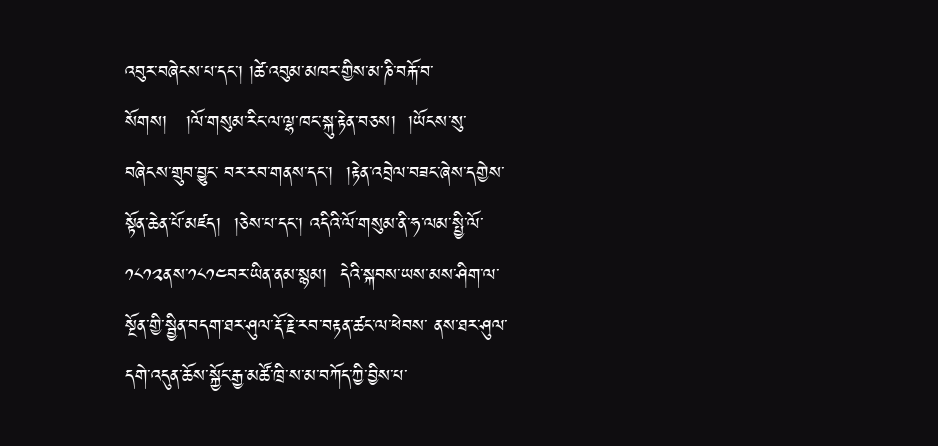འབུར་བཞེངས་པ་དང་། །ཚེ་འབུམ་མཁར་གྱིས་མ་ཎི་བརྐོ་བ་སོགས།   །ལོ་གསུམ་རིང་ལ་ལྷ་ཁང་སྐུ་རྟེན་བཅས།  །ཡོངས་སུ་བཞེངས་གྲུབ་བྱུང་ བར་རབ་གནས་དང་།  །རྟེན་འབྲེལ་བཟང་ཞེས་དགྱེས་སྟོན་ཆེན་པོ་མཛད།  །ཅེས་པ་དང་། འདིའི་ལོ་གསུམ་ནི་ཧ་ལམ་སྤྱི་ལོ་༡༨༡༢ནས་༡༨༡༤བར་ཡིན་ནམ་སྙམ།  དེའི་སྐབས་ཡས་མས་ཤིག་ལ་སྔོན་གྱི་སྦྱིན་བདག་ཐར་ཤུལ་རྡོ་རྗེ་རབ་བརྟན་ཚང་ལ་ཕེབས་ ནས་ཐར་ཤུལ་དགེ་འདུན་ཆོས་སྐྱོང་རྒྱ་མཚོ་ཁྲི་ས་མ་བཀོད་ཀྱི་བྱིས་པ་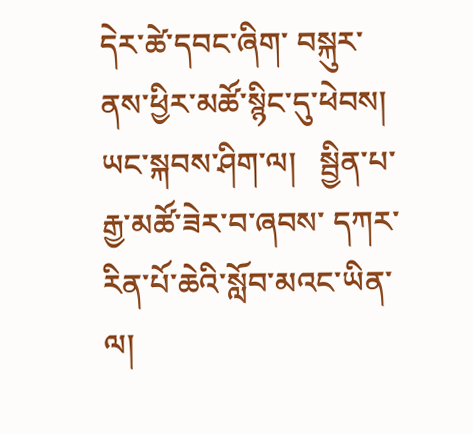དེར་ཚེ་དབང་ཞིག་ བསྐུར་ནས་ཕྱིར་མཚོ་སྙིང་དུ་ཕེབས།   ཡང་སྐབས་ཤིག་ལ།   སྦྱིན་པ་རྒྱ་མཚོ་ཟེར་བ་ཞབས་ དཀར་རིན་པོ་ཆེའི་སློབ་མའང་ཡིན་ལ།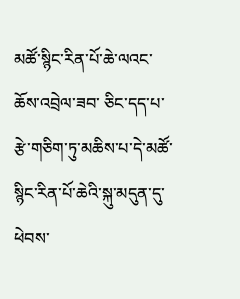མཚོ་སྙིང་རིན་པོ་ཆེ་ལའང་ཆོས་འབྲེལ་ཟབ་ ཅིང་དད་པ་རྩེ་གཅིག་ཏུ་མཆིས་པ་དེ་མཚོ་སྙིང་རིན་པོ་ཆེའི་སྐུ་མདུན་དུ་ཕེབས་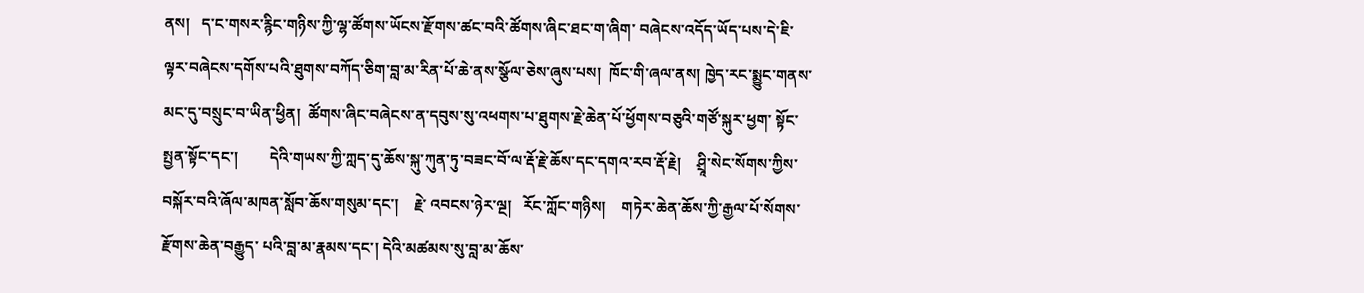ནས།   ད་ང་གསར་རྙིང་གཉིས་ཀྱི་ལྷ་ཚོགས་ཡོངས་རྫོགས་ཚང་བའི་ཚོགས་ཞིང་ཐང་ག་ཞིག་ བཞེངས་འདོད་ཡོད་པས་དེ་ཇི་ལྟར་བཞེངས་དགོས་པའི་ཐུགས་བཀོད་ཅིག་བླ་མ་རིན་པོ་ཆེ་ནས་སྩོལ་ཅེས་ཞུས་པས།  ཁོང་གི་ཞལ་ནས། ཁྱེད་རང་སྨྱུང་གནས་མང་དུ་བསྲུང་བ་ཡིན་ཕྱིན།  ཚོགས་ཞིང་བཞེངས་ན་དབུས་སུ་འཕགས་པ་ཐུགས་རྗེ་ཆེན་པོ་ཕྱོགས་བཅུའི་གཙོ་སྐུར་ཕྱག་ སྟོང་སྤྱན་སྟོང་དང་།        དེའི་གཡས་ཀྱི་ཀླད་དུ་ཆོས་སྐུ་ཀུན་ཏུ་བཟང་བོ་ལ་རྡོ་རྗེ་ཆོས་དང་དགའ་རབ་རྡོ་རྗེ།    ཤྲཱི་སེང་སོགས་ཀྱིས་བསྐོར་བའི་ཞོལ་མཁན་སློབ་ཆོས་གསུམ་དང་།    རྗེ་ འབངས་ཉེར་ལྔ།   རོང་ཀློང་གཉིས།    གཏེར་ཆེན་ཆོས་ཀྱི་རྒྱལ་པོ་སོགས་རྫོགས་ཆེན་བརྒྱུད་ པའི་བླ་མ་རྣམས་དང་། དེའི་མཚམས་སུ་བླ་མ་ཆོས་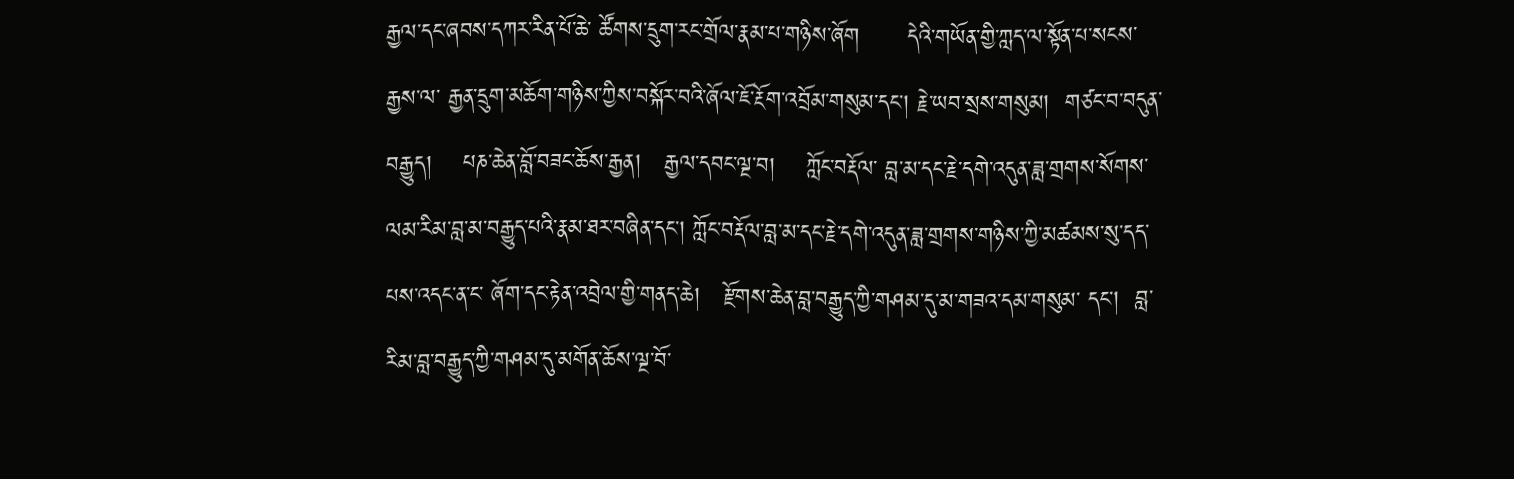རྒྱལ་དང་ཞབས་དཀར་རིན་པོ་ཆེ་ ཚོགས་དྲུག་རང་གྲོལ་རྣམ་པ་གཉིས་ཞོག      དེའི་གཡོན་གྱི་ཀླད་ལ་སྟོན་པ་སངས་རྒྱས་ལ་ རྒྱན་དྲུག་མཆོག་གཉིས་ཀྱིས་བསྐོར་བའི་ཞོལ་ཇོ་རྔོག་འབྲོམ་གསུམ་དང་། རྗེ་ཡབ་སྲས་གསུམ།  གཙང་བ་བདུན་བརྒྱུད།    པཎ་ཆེན་བློ་བཟང་ཆོས་རྒྱན།   རྒྱལ་དབང་ལྔ་བ།    ཀློང་བརྡོལ་ བླ་མ་དང་རྗེ་དགེ་འདུན་ཟླ་གྲགས་སོགས་ལམ་རིམ་བླ་མ་བརྒྱུད་པའི་རྣམ་ཐར་བཞིན་དང་། ཀློང་བརྡོལ་བླ་མ་དང་རྗེ་དགེ་འདུན་ཟླ་གྲགས་གཉིས་ཀྱི་མཚམས་སུ་དད་པས་འདང་ན་ང་ ཞོག་དང་རྟེན་འབྲེལ་གྱི་གནད་ཆེ།   རྫོགས་ཆེན་བླ་བརྒྱུད་ཀྱི་གཤམ་དུ་མ་གཟའ་དམ་གསུམ་ དང་།  བླ་རིམ་བླ་བརྒྱུད་ཀྱི་གཤམ་དུ་མགོན་ཆོས་ལྔ་བོ་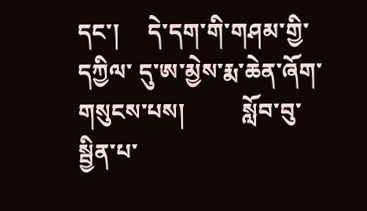དང་།     དེ་དག་གི་གཤམ་གྱི་དཀྱིལ་ དུ་ཨ་མྱེས་རྨ་ཆེན་ཞོག་གསུངས་པས།          སློབ་བུ་སྦྱིན་པ་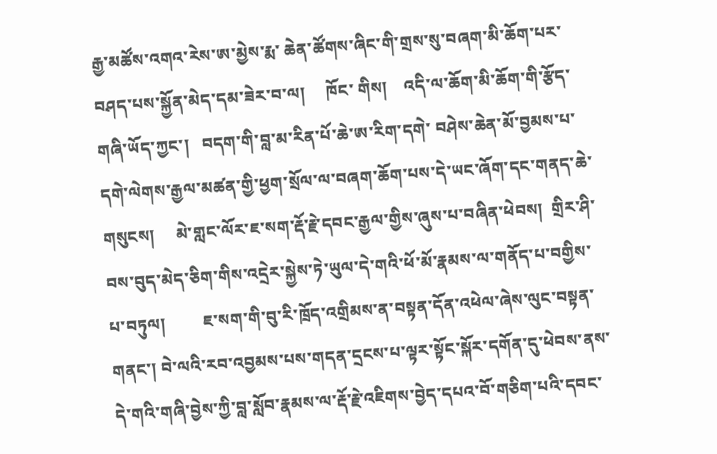རྒྱ་མཚོས་འགའ་རེས་ཨ་མྱེས་རྨ་ ཆེན་ཚོགས་ཞིང་གི་གྲས་སུ་བཞག་མི་ཆོག་པར་བཤད་པས་སྐྱོན་མེད་དམ་ཟེར་བ་ལ།     ཁོང་ གིས།    འདི་ལ་ཆོག་མི་ཆོག་གི་རྩོད་གཞི་ཡོད་ཀྱང་།   བདག་གི་བླ་མ་རིན་པོ་ཆེ་ཨ་རིག་དགེ་ བཤེས་ཆེན་མོ་བྱམས་པ་དགེ་ལེགས་རྒྱལ་མཚན་གྱི་ཕྱག་སྲོལ་ལ་བཞག་ཆོག་པས་དེ་ཡང་ཞོག་དང་གནད་ཆེ་གསུངས།     མེ་གླང་ལོར་ཇ་སག་རྡོ་རྗེ་དབང་རྒྱལ་གྱིས་ཞུས་པ་བཞིན་ཕེབས།  གྲིར་ཤི་བས་བུད་མེད་ཅིག་གིས་འདྲེར་སྐྱེས་ཏེ་ཡུལ་དེ་གའི་ཕོ་མོ་རྣམས་ལ་གནོད་པ་བགྱིས་པ་བཏུལ།         ཇ་སག་གི་བུ་རི་ཁྲོད་འགྲིམས་ན་བསྟན་དོན་འཕེལ་ཞེས་ལུང་བསྟན་གནང་། བེ་ལའི་རབ་འབྱམས་པས་གདན་དྲངས་པ་ལྟར་སྟོང་སྐོར་དགོན་དུ་ཕེབས་ནས་དེ་གའི་གཞི་བྱེས་ཀྱི་བླ་སློབ་རྣམས་ལ་རྡོ་རྗེ་འཇིགས་བྱེད་དཔའ་བོ་གཅིག་པའི་དབང་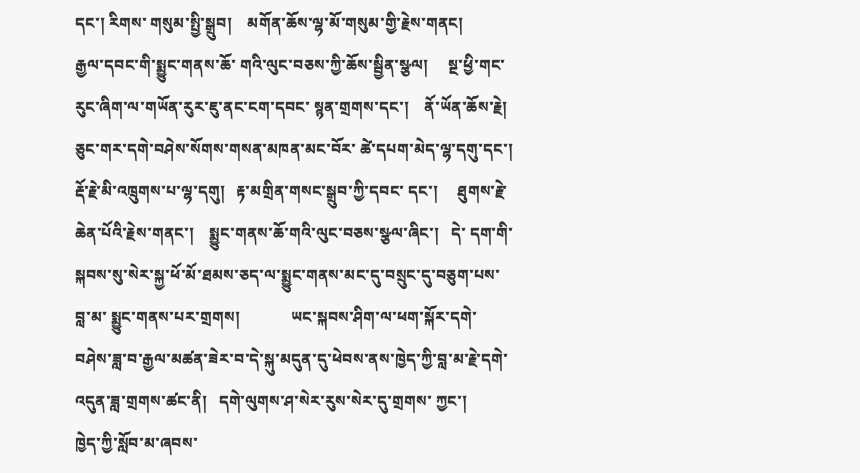དང་། རིགས་ གསུམ་སྤྱི་སྒྲུབ།    མགོན་ཆོས་ལྷ་མོ་གསུམ་གྱི་རྗེས་གནང།        རྒྱལ་དབང་གི་སྨྱུང་གནས་ཆོ་ གའི་ལུང་བཅས་ཀྱི་ཆོས་སྦྱིན་སྩལ།     སྔ་ཕྱི་གང་རུང་ཞིག་ལ་གཡོན་རུར་ཇུ་ནང་ངག་དབང་ སྙན་གྲགས་དང་།    ནོ་ཡོན་ཆོས་རྗེ།     ཅུང་གར་དགེ་བཤེས་སོགས་གསན་མཁན་མང་བོར་ ཚེ་དཔག་མེད་ལྷ་དགུ་དང་།   རྡོ་རྗེ་མི་འཁྲུགས་པ་ལྷ་དགུ།   རྟ་མགྲིན་གསང་སྒྲུབ་ཀྱི་དབང་ དང་།     ཐུགས་རྗེ་ཆེན་པོའི་རྗེས་གནང་།    སྨྱུང་གནས་ཆོ་གའི་ལུང་བཅས་སྩལ་ཞིང་།   དེ་ དག་གི་སྐབས་སུ་སེར་སྐྱ་ཕོ་མོ་ཐམས་ཅད་ལ་སྨྱུང་གནས་མང་དུ་བསྲུང་དུ་བཅུག་པས་བླ་མ་ སྨྱུང་གནས་པར་གྲགས།             ཡང་སྐབས་ཤིག་ལ་ཕག་སྐོར་དགེ་བཤེས་ཟླ་བ་རྒྱལ་མཚན་ཟེར་བ་དེ་སྐུ་མདུན་དུ་ཕེབས་ནས་ཁྱེད་ཀྱི་བླ་མ་རྗེ་དགེ་འདུན་ཟླ་གྲགས་ཚང་ནི།   དགེ་ལུགས་ཤ་སེར་རུས་སེར་དུ་གྲགས་ ཀྱང་།      ཁྱེད་ཀྱི་སློབ་མ་ཞབས་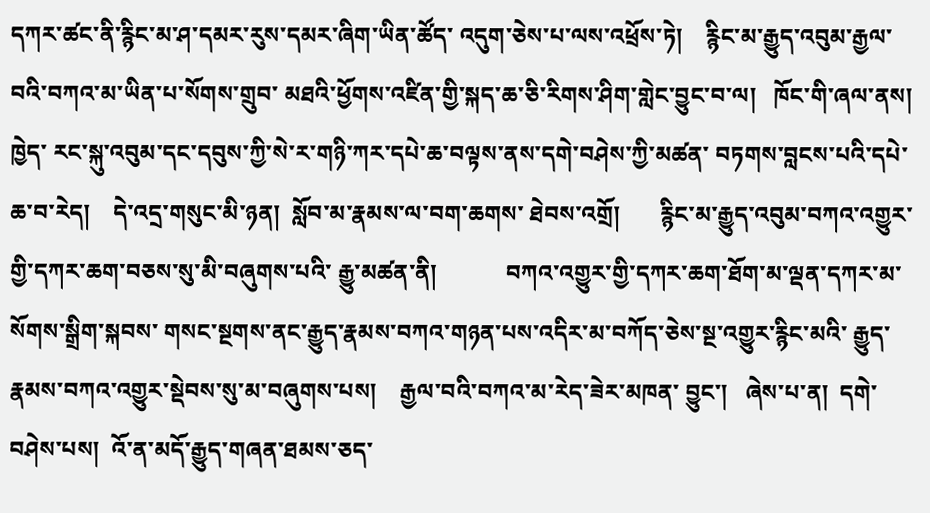དཀར་ཚང་ནི་རྙིང་མ་ཤ་དམར་རུས་དམར་ཞིག་ཡིན་ཚོད་ འདུག་ཅེས་པ་ལས་འཕྲོས་ཏེ།    རྙིང་མ་རྒྱུད་འབུམ་རྒྱལ་བའི་བཀའ་མ་ཡིན་པ་སོགས་གྲུབ་ མཐའི་ཕྱོགས་འཛིན་གྱི་སྐད་ཆ་ཅི་རིགས་ཤིག་གླེང་བྱུང་བ་ལ།   ཁོང་གི་ཞལ་ནས།     ཁྱེད་ རང་སྐུ་འབུམ་དང་དབུས་ཀྱི་སེ་ར་གཉི་ཀར་དཔེ་ཆ་བལྟས་ནས་དགེ་བཤེས་ཀྱི་མཚན་ བཏགས་བླངས་པའི་དཔེ་ཆ་བ་རེད།    དེ་འདྲ་གསུང་མི་ཉན།  སློབ་མ་རྣམས་ལ་བག་ཆགས་ ཐེབས་འགྲོ།       རྙིང་མ་རྒྱུད་འབུམ་བཀའ་འགྱུར་གྱི་དཀར་ཆག་བཅས་སུ་མི་བཞུགས་པའི་ རྒྱུ་མཚན་ནི།            བཀའ་འགྱུར་གྱི་དཀར་ཆག་ཐོག་མ་ལྡན་དཀར་མ་སོགས་སྒྲིག་སྐབས་ གསང་སྔགས་ནང་རྒྱུད་རྣམས་བཀའ་གཉན་པས་འདིར་མ་བཀོད་ཅེས་སྔ་འགྱུར་རྙིང་མའི་ རྒྱུད་རྣམས་བཀའ་འགྱུར་སྡེབས་སུ་མ་བཞུགས་པས།    རྒྱལ་བའི་བཀའ་མ་རེད་ཟེར་མཁན་ བྱུང་།   ཞེས་པ་ན།  དགེ་བཤེས་པས།  འོ་ན་མདོ་རྒྱུད་གཞན་ཐམས་ཅད་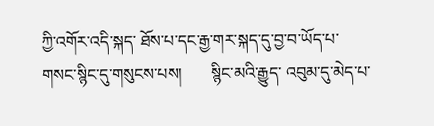ཀྱི་འགོར་འདི་སྐད་ ཐོས་པ་དང་རྒྱ་གར་སྐད་དུ་བྱ་བ་ཡོད་པ་གསང་སྙིང་དུ་གསུངས་པས།       སྙིང་མའི་རྒྱུད་ འབུམ་དུ་མེད་པ་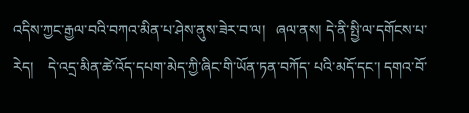འདིས་ཀྱང་རྒྱལ་བའི་བཀའ་མིན་པ་ཤེས་ནུས་ཟེར་བ་ལ།   ཞལ་ནས། དེ་ནི་སྤྱི་ལ་དགོངས་པ་རེད།    དེ་འདྲ་མིན་ཚེ་འོད་དཔག་མེད་ཀྱི་ཞིང་གི་ཡོན་ཏན་བཀོད་ པའི་མདོ་དང་། དགའ་བོ་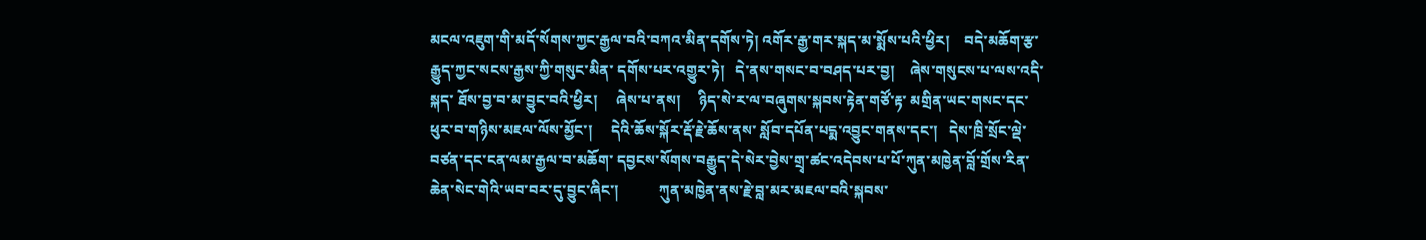མངལ་འཇུག་གི་མདོ་སོགས་ཀྱང་རྒྱལ་བའི་བཀའ་མིན་དགོས་ཏེ། འགོར་རྒྱ་གར་སྐད་མ་སྨོས་པའི་ཕྱིར།    བདེ་མཆོག་རྩ་རྒྱུད་ཀྱང་སངས་རྒྱས་ཀྱི་གསུང་མིན་ དགོས་པར་འགྱུར་ཏེ།   དེ་ནས་གསང་བ་བཤད་པར་བྱ།    ཞེས་གསུངས་པ་ལས་འདི་སྐད་ ཐོས་བྱ་བ་མ་བྱུང་བའི་ཕྱིར།     ཞེས་པ་ནས།     ཉིད་སེ་ར་ལ་བཞུགས་སྐབས་རྟེན་གཙོ་རྟ་ མགྲིན་ཡང་གསང་དང་ཕུར་བ་གཉིས་མཇལ་ལོས་མྱོང་།     དེའི་ཆོས་སྐོར་རྡོ་རྗེ་ཆོས་ནས་ སློབ་དཔོན་པདྨ་འབྱུང་གནས་དང་།   དེས་ཁྲི་སྲོང་ལྡེ་བཙན་དང་ངན་ལམ་རྒྱལ་བ་མཆོག་ དབྱངས་སོགས་བརྒྱུད་དེ་སེར་བྱེས་གྲྭ་ཚང་འདེབས་པ་པོ་ཀུན་མཁྱེན་བློ་གྲོས་རིན་ཆེན་སེང་གེའི་ཡབ་བར་དུ་བྱུང་ཞིང་།           ཀུན་མཁྱེན་ནས་རྗེ་བླ་མར་མཇལ་བའི་སྐབས་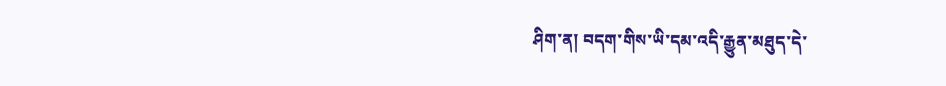ཤིག་ན། བདག་གིས་ཡི་དམ་འདི་རྒྱུན་མཐུད་དེ་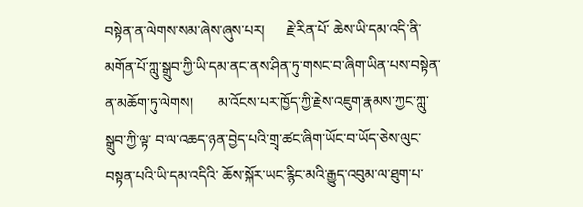བསྟེན་ན་ལེགས་སམ་ཞེས་ཞུས་པར།      རྗེ་རིན་པོ་ ཆེས་ཡི་དམ་འདི་ནི་མགོན་པོ་ཀླུ་སྒྲུབ་ཀྱི་ཡི་དམ་ནང་ནས་ཤིན་ཏུ་གསང་བ་ཞིག་ཡིན་པས་བསྟེན་ན་མཆོག་ཏུ་ལེགས།       མ་འོངས་པར་ཁྱོད་ཀྱི་རྗེས་འཇུག་རྣམས་ཀྱང་ཀླུ་སྒྲུབ་ཀྱི་ལྟ་ བ་ལ་འཆད་ཉན་བྱེད་པའི་གྲྭ་ཚང་ཞིག་ཡོང་བ་ཡོད་ཅེས་ལུང་བསྟན་པའི་ཡི་དམ་འདིའི་ ཆོས་སྐོར་ཡང་རྙིང་མའི་རྒྱུད་འབུམ་ལ་ཐུག་པ་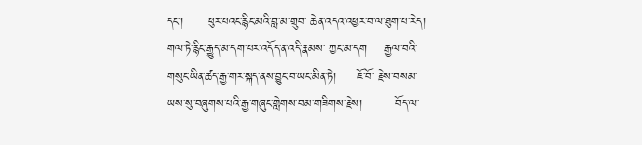དང་།      ཕུར་པའང་རྙིང་མའི་བླ་མ་གྲུབ་ ཆེན་འདའ་འཕྱར་བ་ལ་ཐུག་པ་རེད།  གལ་ཏེ་རྙིང་རྒྱུད་མ་དག་པར་འདོད་ན་འདི་རྣམས་ ཀྱང་མ་དག    རྒྱལ་བའི་གསུང་ཡིན་ཚད་རྒྱ་གར་སྐད་ནས་བྱུང་བ་ཡང་མིན་ཏེ།     ཇོ་བོ་ རྗེས་བསམ་ཡས་སུ་བཞུགས་པའི་རྒྱ་གཞུང་གླེགས་བམ་གཟིགས་རྗེས།        བོད་ལ་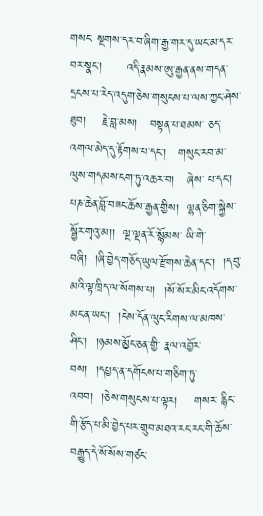གསང་ སྔགས་དར་བ་ཞིག་རྒྱ་གར་དུ་ཡང་མ་དར་བར་སྣང་།      འདི་རྣམས་ཨུ་རྒྱན་ནས་གདན་ དྲངས་པ་རེད་འདུག་ཅེས་གསུངས་པ་ལས་ཀྱང་ཤེས་ཐུབ།    རྗེ་བླ་མས།   བསྟན་པ་ཐམས་ ཅད་འགལ་མེད་དུ་རྟོགས་པ་དང་།   གསུང་རབ་མ་ལུས་གདམས་ངག་ཏུ་འཆར་བ།   ཞེས་ པ་དང་།   པཎ་ཆེན་བློ་བཟང་ཆོས་རྒྱན་གྱིས།  ལྷན་ཅིག་སྐྱེས་སྦྱོར་གྭའུ་མ།།  ལྔ་ལྡན་རོ་སྙོམས་ ཡི་གེ་བཞི།  །ཞི་བྱེད་གཅོད་ཡུལ་རྫོགས་ཆེན་དང་།  །དབུ་མའི་ལྟ་ཁྲིད་ལ་སོགས་པ།  །སོ་སོར་མིང་འདོགས་མང་ན་ཡང་།  །ངེས་དོན་ལུང་རིགས་ལ་མཁས་ཤིང་།  །ཉམས་མྱོང་ཅན་གྱི་ རྣལ་འབྱོར་བས།  །དཔྱད་ན་དགོངས་པ་གཅིག་ཏུ་འབབ།  །ཅེས་གསུངས་པ་ལྟར།    གསར་ རྙིང་གི་རྩོད་པ་མི་བྱེད་པར་གྲུབ་མཐའ་རང་རང་གི་ཆོས་བརྒྱུད་དེ་སོ་སོས་གཙང་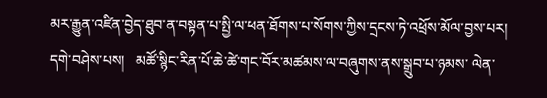མར་རྒྱུན་འཛིན་བྱེད་ཐུབ་ན་བསྟན་པ་སྤྱི་ལ་ཕན་ཐོགས་པ་སོགས་ཀྱིས་དྲངས་ཏེ་འཕྲོས་མོལ་བྱས་པར། དགེ་བཤེས་པས།   མཚོ་སྙིང་རིན་པོ་ཆེ་ཚེ་གང་བོར་མཚམས་ལ་བཞུགས་ནས་སྒྲུབ་པ་ཉམས་ ལེན་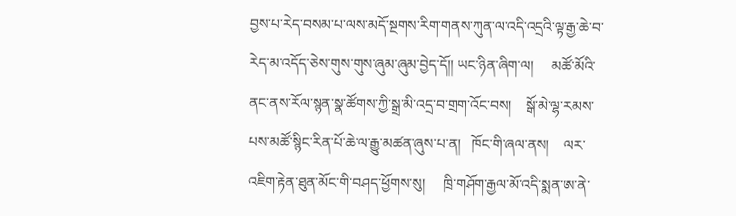བྱས་པ་རེད་བསམ་པ་ལས་མདོ་སྔགས་རིག་གནས་ཀུན་ལ་འདི་འདྲའི་ལྟ་རྒྱ་ཆེ་བ་རེད་མ་འདོད་ཅེས་གུས་གུས་ཞུམ་ཞུམ་བྱེད་དོ།། ཡང་ཉིན་ཞིག་ལ།     མཚོ་མོའི་ནང་ནས་རོལ་སྙན་སྣ་ཚོགས་ཀྱི་སྒྲ་མི་འདྲ་བ་གྲག་འོང་བས།    སྒོ་མེ་ལྷ་རམས་པས་མཚོ་སྙིང་རིན་པོ་ཆེ་ལ་རྒྱུ་མཚན་ཞུས་པ་ན།   ཁོང་གི་ཞལ་ནས།    ལར་ འཇིག་རྟེན་ཐུན་མོང་གི་བཤད་ཕྱོགས་སུ།     ཁྲི་གཤོག་རྒྱལ་མོ་འདི་སྨན་ཨ་ནེ་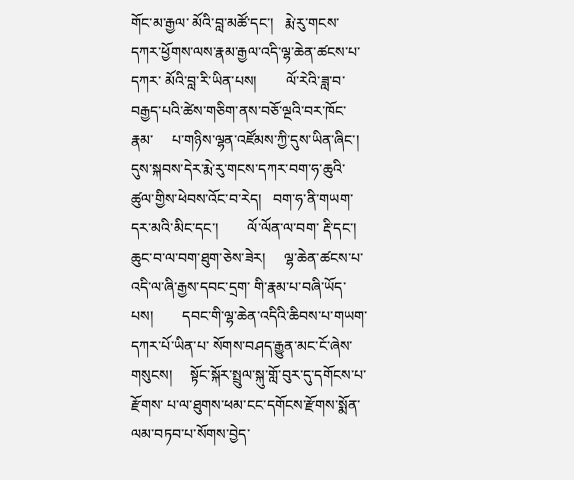གོང་མ་རྒྱལ་ མོའི་བླ་མཚོ་དང་།   རྨེ་རུ་གངས་དཀར་ཕྱོགས་ལས་རྣམ་རྒྱལ་འདི་ལྷ་ཆེན་ཚངས་པ་དཀར་ མོའི་བླ་རི་ཡིན་པས།        ལོ་རེའི་ཟླ་བ་བརྒྱད་པའི་ཚེས་གཅིག་ནས་བཅོ་ལྔའི་བར་ཁོང་རྣམ་     པ་གཉིས་ལྷན་འཛོམས་ཀྱི་དུས་ཡིན་ཞིང་།  དུས་སྐབས་དེར་རྨེ་རུ་གངས་དཀར་བག་ཧ་ཆུའི་ ཚུལ་གྱིས་ཕེབས་འོང་བ་རེད།   བག་ཧ་ནི་གཡག་དར་མའི་མིང་དང་།        ལོ་ལོན་ལ་བག་ རྡི་དང་།     ཆུང་བ་ལ་བག་ཐུག་ཅེས་ཟེར།     ལྷ་ཆེན་ཚངས་པ་འདི་ལ་ཞི་རྒྱས་དབང་དྲག་ གི་རྣམ་པ་བཞི་ཡོད་པས།        དབང་གི་ལྷ་ཆེན་འདིའི་ཆིབས་པ་གཡག་དཀར་པོ་ཡིན་པ་ སོགས་བཤད་རྒྱུན་མང་ངོ་ཞེས་གསུངས།     སྟོང་སྐོར་སྤྲུལ་སྐུ་གློ་བུར་དུ་དགོངས་པ་རྫོགས་ པ་ལ་ཐུགས་ཕམ་ངང་དགོངས་རྫོགས་སྨོན་ལམ་བཏབ་པ་སོགས་བྱེད་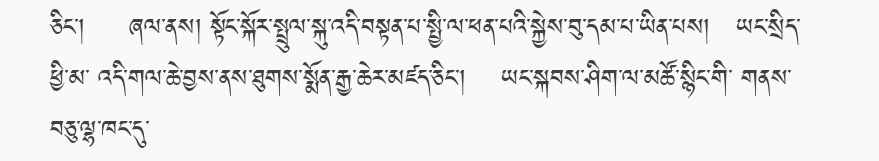ཅིང་།     ཞལ་ནས། སྟོང་སྐོར་སྤྲུལ་སྐུ་འདི་བསྟན་པ་སྤྱི་ལ་ཕན་པའི་སྐྱེས་བུ་དམ་པ་ཡིན་པས།   ཡང་སྲིད་ཕྱི་མ་ འདི་གལ་ཆེ་བྱས་ནས་ཐུགས་སྨོན་རྒྱ་ཆེར་མཛད་ཅིང་།    ཡང་སྐབས་ཤིག་ལ་མཚོ་སྙིང་གི་ གནས་བཅུ་ལྷ་ཁང་དུ་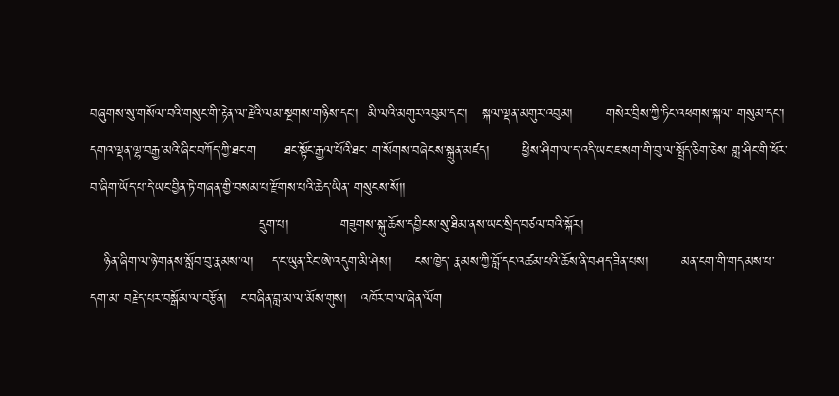བཞུགས་སུ་གསོལ་བའི་གསུང་གི་རྟེན་ལ་རྗེའི་ལམ་སྔགས་གཉིས་དང་།  མི་ལའི་མགུར་འབུམ་དང་།   སྐལ་ལྡན་མགུར་འབུམ།       གསེར་བྲིས་ཀྱི་ཏིང་འཕགས་སྐལ་ གསུམ་དང་།     དགའ་ལྡན་ལྷ་བརྒྱ་མའི་ཞིང་བཀོད་ཀྱི་ཐང་ག      ཐང་སྟོང་རྒྱལ་པོའི་ཐང་ ག་སོགས་བཞེངས་སྐྲུན་མཛད།       ཕྱིས་ཤིག་ལ་ད་འདི་ཡང་ཇ་སག་གི་བུ་ལ་སྤྲོད་ཅིག་ཅེས་ གླ་ཤིང་གི་ཕོར་བ་ཞིག་ཡོད་པ་དེ་ཡང་བྱིན་ཏེ་གཞན་གྱི་བསམ་པ་རྫོགས་པའི་ཆེད་ཡིན་ གསུངས་སོ།།
                                    དྲུག་པ།           གཟུགས་སྐུ་ཆོས་དབྱིངས་སུ་ཐིམ་ནས་ཡང་སྲིད་བཙལ་བའི་སྐོར།
   ཉིན་ཞིག་ལ་ཉེ་གནས་སློབ་བུ་རྣམས་ལ།    ད་ང་ཡུན་རིང་ཨེ་འདུག་མི་ཤེས།     ངས་ཁྱེད་ རྣམས་ཀྱི་བློ་དང་འཚམ་པའི་ཆོས་ནི་བཤད་ཟིན་པས།       མན་ངག་གི་གདམས་པ་དག་མ་ བརྗེད་པར་བསྒོམ་ལ་བརྩོན།   ང་བཞིན་བླ་མ་ལ་མོས་གུས།   འཁོར་བ་ལ་ཞེན་ལོག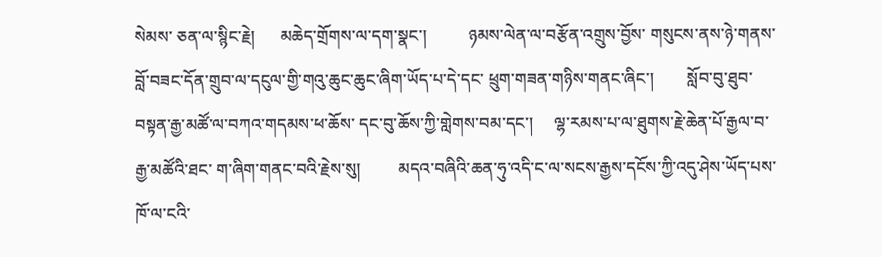སེམས་ ཅན་ལ་སྙིང་རྗེ།      མཆེད་གྲོགས་ལ་དག་སྣང་།          ཉམས་ལེན་ལ་བརྩོན་འགྲུས་བྱོས་ གསུངས་ནས་ཉེ་གནས་བློ་བཟང་དོན་གྲུབ་ལ་དངུལ་གྱི་གའུ་ཆུང་ཆུང་ཞིག་ཡོད་པ་དེ་དང་ ཕྲུག་གཟན་གཉིས་གནང་ཞིང་།        སློབ་བུ་ཐུབ་བསྟན་རྒྱ་མཚོ་ལ་བཀའ་གདམས་ཕ་ཆོས་ དང་བུ་ཆོས་ཀྱི་གླེགས་བམ་དང་།     ལྷ་རམས་པ་ལ་ཐུགས་རྗེ་ཆེན་པོ་རྒྱལ་བ་རྒྱ་མཚོའི་ཐང་ ག་ཞིག་གནང་བའི་རྗེས་སུ།         མདའ་བཞིའི་ཆན་ཧུ་འདི་ང་ལ་སངས་རྒྱས་དངོས་ཀྱི་འདུ་ཤེས་ཡོད་པས་ཁོ་ལ་ངའི་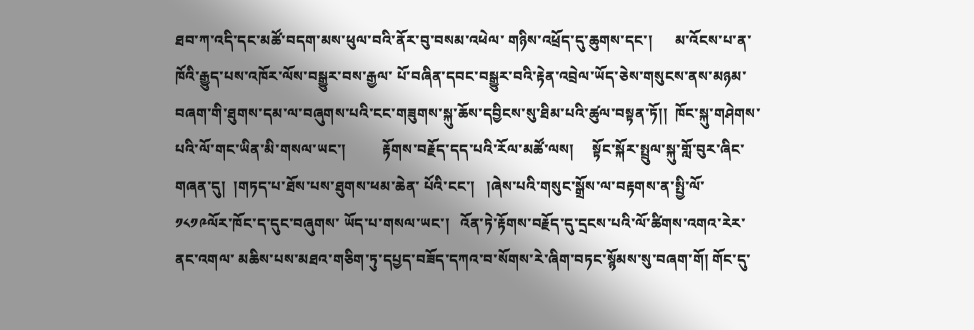ཐབ་ཀ་འདི་དང་མཚོ་བདག་མས་ཕུལ་བའི་ནོར་བུ་བསམ་འཕེལ་ གཉིས་འཕྲོད་དུ་ཆུགས་དང་།      མ་འོངས་པ་ན་ཁོའི་རྒྱུད་པས་འཁོར་ལོས་བསྒྱུར་བས་རྒྱལ་ པོ་བཞིན་དབང་བསྒྱུར་བའི་རྟེན་འབྲེལ་ཡོད་ཅེས་གསུངས་ནས་མཉམ་བཞག་གི་ཐུགས་དམ་ལ་བཞུགས་པའི་ངང་གཟུགས་སྐུ་ཆོས་དབྱིངས་སུ་ཐིམ་པའི་ཚུལ་བསྟན་ཏོ།།  ཁོང་སྐུ་གཤེགས་པའི་ལོ་གང་ཡིན་མི་གསལ་ཡང་།          རྟོགས་བརྗོད་དད་པའི་རོལ་མཚོ་ལས།     སྟོང་སྐོར་སྤྲུལ་སྐུ་གློ་བུར་ཞིང་གཞན་དུ།  །གཏད་པ་ཐོས་པས་ཐུགས་ཕམ་ཆེན་ པོའི་ངང་།   །ཞེས་པའི་གསུང་སྒྲོས་ལ་བརྟགས་ན་སྤྱི་ལོ་༡༨༡༩ལོར་ཁོང་ད་དུང་བཞུགས་ ཡོད་པ་གསལ་ཡང་།   འོན་ཏེ་རྟོགས་བརྗོད་དུ་དྲངས་པའི་ལོ་ཚིགས་འགའ་རེར་ནང་འགལ་ མཆིས་པས་མཐའ་གཅིག་ཏུ་དཔྱད་བཟོད་དཀའ་བ་སོགས་རེ་ཞིག་བཏང་སྙོམས་སུ་བཞག་གོ། གོང་དུ་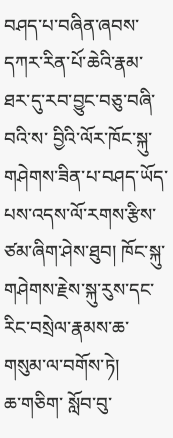བཤད་པ་བཞིན་ཞབས་དཀར་རིན་པོ་ཆེའི་རྣམ་ཐར་དུ་རབ་བྱུང་བཅུ་བཞི་བའི་ས་ བྱིའི་ལོར་ཁོང་སྐུ་གཤེགས་ཟིན་པ་བཤད་ཡོད་པས་འདས་ལོ་རགས་རྩིས་ཙམ་ཞིག་ཤེས་ཐུབ། ཁོང་སྐུ་གཤེགས་རྗེས་སྐུ་རུས་དང་རིང་བསྲེལ་རྣམས་ཆ་གསུམ་ལ་བགོས་ཏེ།          ཆ་གཅིག་ སློབ་བུ་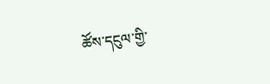ཚོས་དངུལ་གྱི་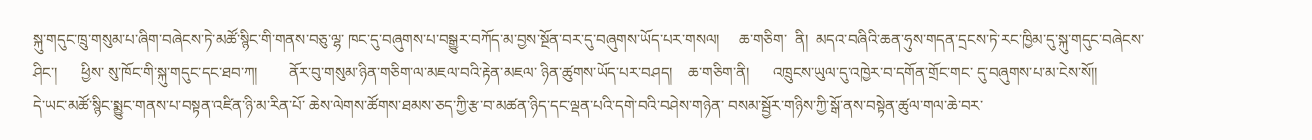སྐུ་གདུང་ཁྲུ་གསུམ་པ་ཞིག་བཞེངས་ཏེ་མཚོ་སྙིང་གི་གནས་བཅུ་ལྷ་ ཁང་དུ་བཞུགས་པ་བསྒྱུར་བཀོད་མ་བྱས་སྔོན་བར་དུ་བཞུགས་ཡོད་པར་གསལ།     ཆ་གཅིག་  ནི།  མདའ་བཞིའི་ཆན་ཧུས་གདན་དྲངས་ཏེ་རང་ཁྱིམ་དུ་སྐུ་གདུང་བཞེངས་ཤིང་།      ཕྱིས་ སུ་ཁོང་གི་སྐུ་གདུང་དང་ཐབ་ཀ།        ནོར་བུ་གསུམ་ཉིན་གཅིག་ལ་མཇལ་བའི་རྟེན་མཇལ་ ཉིན་ཚུགས་ཡོད་པར་བཤད།    ཆ་གཅིག་ནི།      འཁྲུངས་ཡུལ་དུ་འཁྱེར་བ་དགོན་གྲོང་གང་ དུ་བཞུགས་པ་མ་ངེས་སོ།།          དེ་ཡང་མཚོ་སྙིང་སྨྱུང་གནས་པ་བསྟན་འཛིན་ཉི་མ་རིན་པོ་ ཆེས་ལེགས་ཚོགས་ཐམས་ཅད་ཀྱི་རྩ་བ་མཚན་ཉིད་དང་ལྡན་པའི་དགེ་བའི་བཤེས་གཉེན་ བསམ་སྦྱོར་གཉིས་ཀྱི་སྒོ་ནས་བསྟེན་ཚུལ་གལ་ཆེ་བར་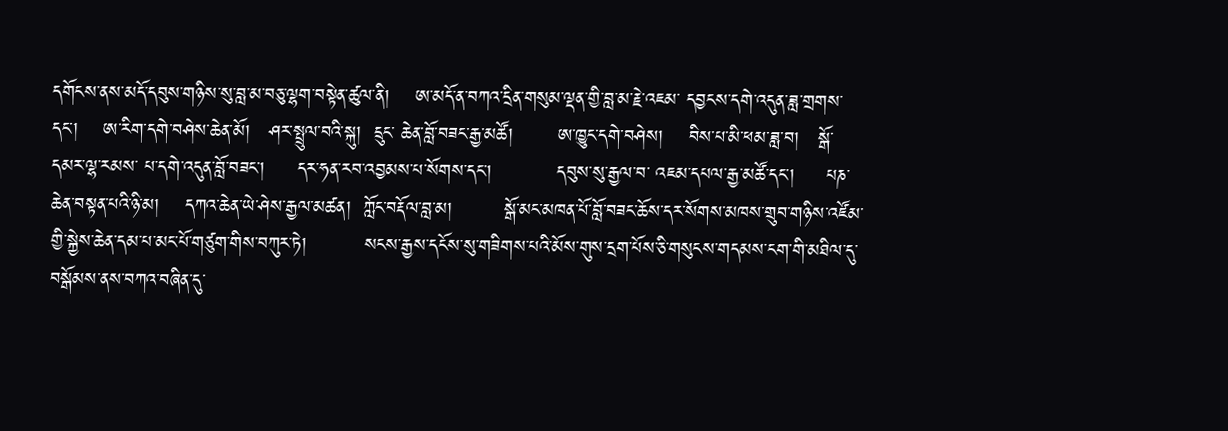དགོངས་ནས་མདོ་དབུས་གཉིས་སུ་བླ་མ་བཅུ་ལྷག་བསྟེན་ཚུལ་ནི།    ཨ་མདོ་ན་བཀའ་དྲིན་གསུམ་ལྡན་གྱི་བླ་མ་རྗེ་འཇམ་ དབྱངས་དགེ་འདུན་ཟླ་གྲགས་དང་།    ཨ་རིག་དགེ་བཤེས་ཆེན་མོ།   ཤར་སྤྲུལ་བའི་སྐུ།  དྲུང་ ཆེན་བློ་བཟང་རྒྱ་མཚོ།       ཨ་ཁྱུང་དགེ་བཤེས།    བིས་པ་མི་ཕམ་ཟླ་བ།   སྒོ་དམར་ལྷ་རམས་ པ་དགེ་འདུན་བློ་བཟང་།     དར་ཧན་རབ་འབྱམས་པ་སོགས་དང་།          དབུས་སུ་རྒྱལ་བ་ འཇམ་དཔལ་རྒྱ་མཚོ་དང་།     པཎ་ཆེན་བསྟན་པའི་ཉི་མ།    དཀའ་ཆེན་ཡེ་ཤེས་རྒྱལ་མཚན།  ཀློང་བརྡོལ་བླ་མ།        སྒོ་མང་མཁན་པོ་བློ་བཟང་ཆོས་དར་སོགས་མཁས་གྲུབ་གཉིས་འཛོམ་ གྱི་སྐྱེས་ཆེན་དམ་པ་མང་པོ་གཙུག་གིས་བཀུར་ཏེ།         སངས་རྒྱས་དངོས་སུ་གཟིགས་པའི་མོས་གུས་དྲག་པོས་ཅི་གསུངས་གདམས་ངག་གི་མཐིལ་དུ་བསྒོམས་ནས་བཀའ་བཞིན་དུ་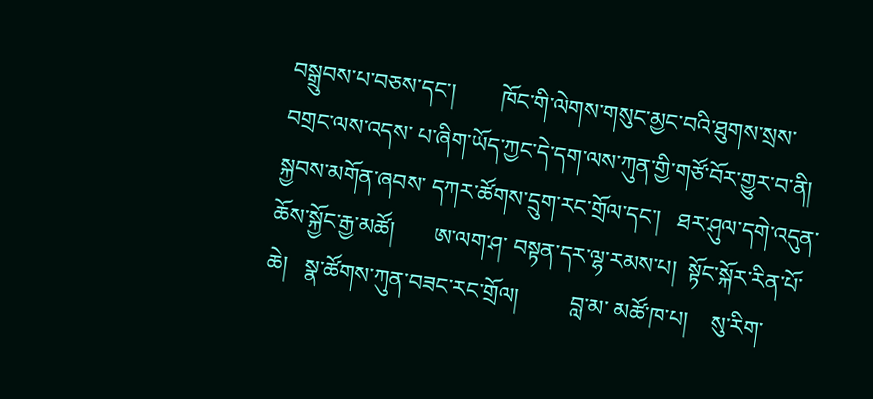བསྒྲུབས་པ་བཅས་དང་།        ཁོང་གི་ལེགས་གསུང་མྱང་བའི་ཐུགས་སྲས་བགྲང་ལས་འདས་ པ་ཞིག་ཡོད་ཀྱང་དེ་དག་ལས་ཀུན་གྱི་གཙོ་བོར་གྱུར་བ་ནི།                 སྐྱབས་མགོན་ཞབས་ དཀར་ཚོགས་དྲུག་རང་གྲོལ་དང་།   ཐར་ཤུལ་དགེ་འདུན་ཆོས་སྐྱོང་རྒྱ་མཚོ།       ཨ་ལག་ཤ་ བསྟན་དར་ལྷ་རམས་པ།  སྟོང་སྐོར་རིན་པོ་ཆེ།   སྣ་ཚོགས་ཀུན་བཟང་རང་གྲོལ།         བླ་མ་ མཚོ་ཁ་པ།    སུ་རིག་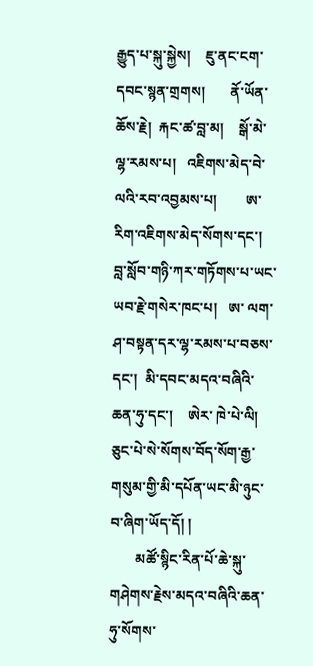རྒྱུད་པ་སྐུ་སྐྱེས།    ཇུ་ནང་ངག་དབང་སྙན་གྲགས།       ནོ་ཡོན་ཆོས་རྗེ།  རྐང་ཚ་བླ་མ།    སྒོ་མེ་ལྷ་རམས་པ།   འཇིགས་མེད་བེ་ལའི་རབ་འབྱམས་པ།        ཨ་རིག་འཇིགས་མེད་སོགས་དང་།   བླ་སློབ་གཉི་ཀར་གཏོགས་པ་ཡང་ཡབ་རྗེ་གསེར་ཁང་པ།   ཨ་ ལག་ཤ་བསྟན་དར་ལྷ་རམས་པ་བཅས་དང་།  མི་དབང་མདའ་བཞིའི་ཆན་ཧུ་དང་།    ཨེར་ ཁེ་པེ་ལི།     ཅུང་པེ་སེ་སོགས་བོད་སོག་རྒྱ་གསུམ་གྱི་མི་དཔོན་ཡང་མི་ཉུང་བ་ཞིག་ཡོད་དོ། །
       མཚོ་སྙིང་རིན་པོ་ཆེ་སྐུ་གཤེགས་རྗེས་མདའ་བཞིའི་ཆན་ཧུ་སོགས་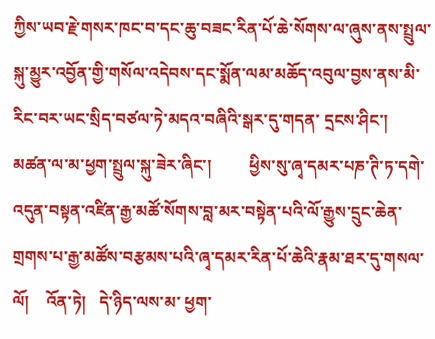ཀྱིས་ཡབ་རྗེ་གསར་ཁང་བ་དང་ཆུ་བཟང་རིན་པོ་ཆེ་སོགས་ལ་ཞུས་ནས་སྤྲུལ་སྐུ་མྱུར་འབྱོན་གྱི་གསོལ་འདེབས་དང་སྨོན་ལམ་མཆོད་འབུལ་བྱས་ནས་མི་རིང་བར་ཡང་སྲིད་བཙལ་ཏེ་མདའ་བཞིའི་སྒར་དུ་གདན་ དྲངས་ཤིང་།   མཚན་ལ་མ་ཕྱག་སྤྲུལ་སྐུ་ཟེར་ཞིང་།         ཕྱིས་སུ་ཞྭ་དམར་པཎ་ཊི་ཏ་དགེ་ འདུན་བསྟན་འཛིན་རྒྱ་མཚོ་སོགས་བླ་མར་བསྟེན་པའི་ལོ་རྒྱུས་དྲུང་ཆེན་གྲགས་པ་རྒྱ་མཚོས་བརྩམས་པའི་ཞྭ་དམར་རིན་པོ་ཆེའི་རྣམ་ཐར་དུ་གསལ་ལོ།    འོན་ཏེ།   དེ་ཉིད་ལས་མ་ ཕྱག་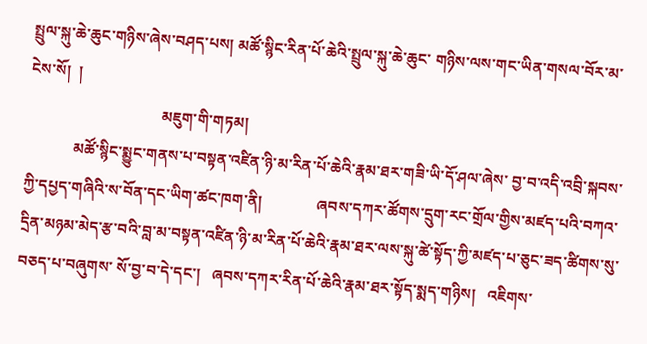སྤྲུལ་སྐུ་ཆེ་ཆུང་གཉིས་ཞེས་བཤད་པས། མཚོ་སྙིང་རིན་པོ་ཆེའི་སྤྲུལ་སྐུ་ཆེ་ཆུང་ གཉིས་ལས་གང་ཡིན་གསལ་བོར་མ་ངེས་སོ།  །
                                  མཇུག་གི་གཏམ།
            མཚོ་སྙིང་སྨྱུང་གནས་པ་བསྟན་འཛིན་ཉི་མ་རིན་པོ་ཆེའི་རྣམ་ཐར་གཟི་ཡི་དོ་ཤལ་ཞེས་ བྱ་བ་འདི་འབྲི་སྐབས་ཀྱི་དཔྱད་གཞིའི་ས་བོན་དང་ཡིག་ཚང་ཁག་ནི།              ཞབས་དཀར་ཚོགས་དྲུག་རང་གྲོལ་གྱིས་མཛད་པའི་བཀའ་དྲིན་མཉམ་མེད་རྩ་བའི་བླ་མ་བསྟན་འཛིན་ཉི་མ་རིན་པོ་ཆེའི་རྣམ་ཐར་ལས་སྐུ་ཚེ་སྟོད་ཀྱི་མཛད་པ་ཅུང་ཟད་ཚིགས་སུ་བཅད་པ་བཞུགས་ སོ་བྱ་བ་དེ་དང་།   ཞབས་དཀར་རིན་པོ་ཆེའི་རྣམ་ཐར་སྟོད་སྨད་གཉིས།   འཇིགས་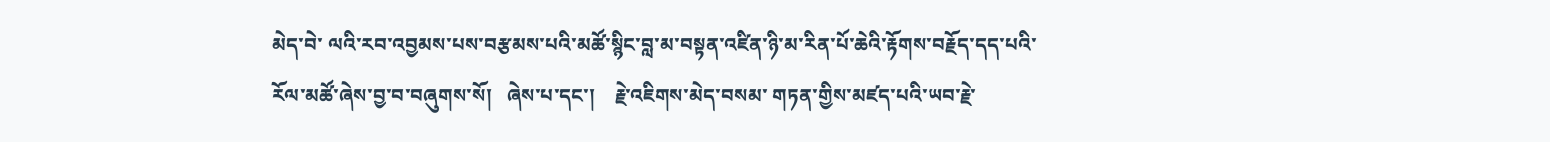མེད་བེ་ ལའི་རབ་འབྱམས་པས་བརྩམས་པའི་མཚོ་སྙིང་བླ་མ་བསྟན་འཛིན་ཉི་མ་རིན་པོ་ཆེའི་རྟོགས་བརྗོད་དད་པའི་རོལ་མཚོ་ཞེས་བྱ་བ་བཞུགས་སོ།   ཞེས་པ་དང་།    རྗེ་འཇིགས་མེད་བསམ་ གཏན་གྱིས་མཛད་པའི་ཡབ་རྗེ་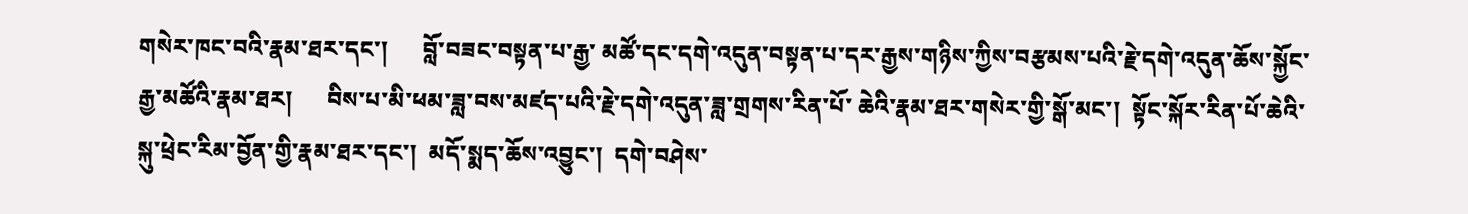གསེར་ཁང་བའི་རྣམ་ཐར་དང་།      བློ་བཟང་བསྟན་པ་རྒྱ་ མཚོ་དང་དགེ་འདུན་བསྟན་པ་དར་རྒྱས་གཉིས་ཀྱིས་བརྩམས་པའི་རྗེ་དགེ་འདུན་ཆོས་སྐྱོང་རྒྱ་མཚོའི་རྣམ་ཐར།      བིས་པ་མི་ཕམ་ཟླ་བས་མཛད་པའི་རྗེ་དགེ་འདུན་ཟླ་གྲགས་རིན་པོ་ ཆེའི་རྣམ་ཐར་གསེར་གྱི་སྒོ་མང་།  སྟོང་སྐོར་རིན་པོ་ཆེའི་སྐུ་ཕྲེང་རིམ་བྱོན་གྱི་རྣམ་ཐར་དང་།  མདོ་སྨད་ཆོས་འབྱུང་།  དགེ་བཤེས་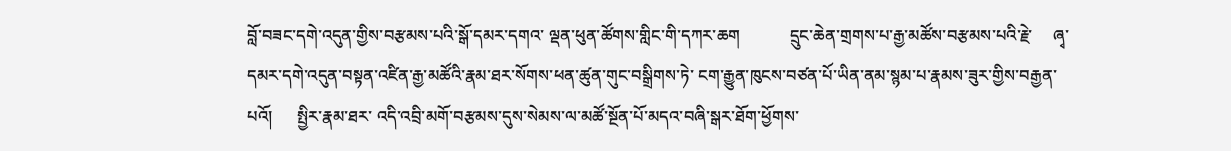བློ་བཟང་དགེ་འདུན་གྱིས་བརྩམས་པའི་སྒོ་དམར་དགའ་ ལྡན་ཕུན་ཚོགས་གླིང་གི་དཀར་ཆག            དྲུང་ཆེན་གྲགས་པ་རྒྱ་མཚོས་བརྩམས་པའི་རྗེ་     ཞྭ་དམར་དགེ་འདུན་བསྟན་འཛིན་རྒྱ་མཚོའི་རྣམ་ཐར་སོགས་ཕན་ཚུན་གུང་བསྒྲིགས་ཏེ་ ངག་རྒྱུན་ཁུངས་བཙན་པོ་ཡིན་ནམ་སྙམ་པ་རྣམས་ཟུར་གྱིས་བརྒྱན་པའོ།      སྤྱིར་རྣམ་ཐར་ འདི་འབྲི་མགོ་བརྩམས་དུས་སེམས་ལ་མཚོ་སྔོན་པོ་མདའ་བཞི་སྒར་ཐོག་ཕྱོགས་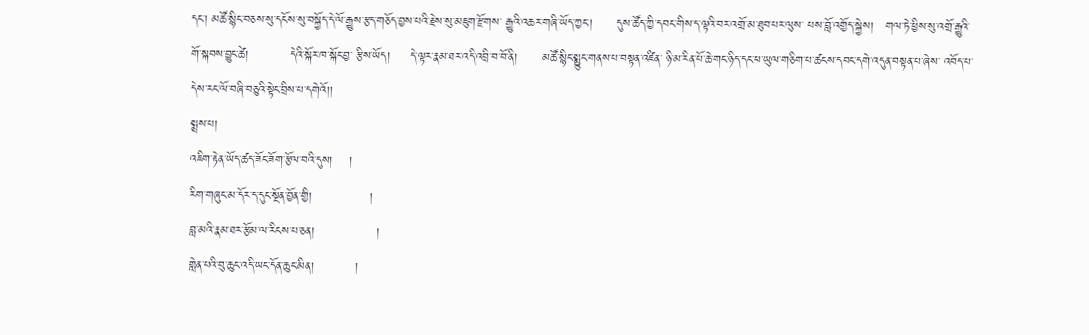དང་། མཚོ་སྙིང་བཅས་སུ་དངོས་སུ་བསྐྱོད་དེ་ལོ་རྒྱུས་རྩད་གཅོད་བྱས་པའི་རྗེས་སུ་མཇུག་རྫོགས་ རྒྱུའི་འཆར་གཞི་ཡོད་ཀྱང་།      དུས་ཚོད་ཀྱི་དབང་གིས་ད་ལྟའི་བར་འགྲོ་མ་ཐུབ་པར་ལུས་ པས་བློ་འགྱོད་སྐྱེས།   གལ་ཏེ་ཕྱིས་སུ་འགྲོ་རྒྱུའི་གོ་སྐབས་བྱུང་ཚེ།          དེའི་སྐོར་ཁ་སྐོང་བྱ་ རྩིས་ཡོད།     དེ་ལྟར་རྣམ་ཐར་འདི་འབྲི་བ་བོ་ནི།      མཚོ་སྙིང་སྨྱུང་གནས་པ་བསྟན་འཛིན་ ཉི་མ་རིན་པོ་ཆེ་གང་ཉིད་དང་ཕ་ཡུལ་གཅིག་པ་ཚངས་དབང་དགེ་འདུན་བསྟན་པ་ཞེས་ འབོད་པ་དེས་རང་ལོ་བཞི་བཅུའི་སྟེང་བྲིས་པ་དགེའོ།།
སྨྲས་པ།
འཇིག་རྟེན་ཡོད་ཚད་ཟོང་ཟོག་རྩོལ་བའི་དུས།    །
རིག་གཞུང་མ་དོར་ད་དུང་སྔོན་བྱོན་གྱི།              །
བླ་མའི་རྣམ་ཐར་རྩོམ་ལ་རིངས་པ་ཅན།               །
གླེན་པའི་བུ་ཆུང་འདི་ཡང་དོན་ཆུང་མིན།          །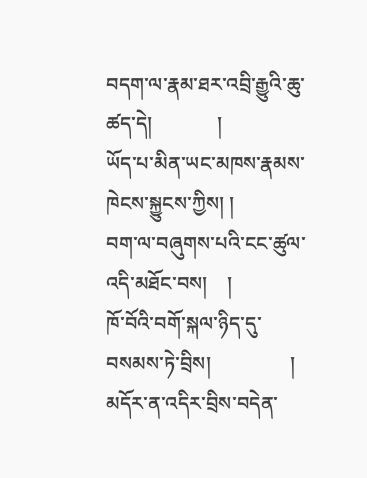བདག་ལ་རྣམ་ཐར་འབྲི་རྒྱུའི་ཆུ་ཚད་དེ།             །
ཡོད་པ་མིན་ཡང་མཁས་རྣམས་ཁེངས་སྐྱུངས་ཀྱིས། །
བག་ལ་བཞུགས་པའི་ངང་ཚུལ་འདི་མཐོང་བས།    །
ཁོ་བོའི་བགོ་སྐལ་ཉིད་དུ་བསམས་ཏེ་བྲིས།                །
མདོར་ན་འདིར་བྲིས་བདེན་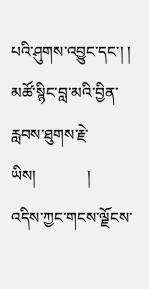པའི་ཤུགས་འབྱུང་དང་། །
མཚོ་སྙིང་བླ་མའི་བྱིན་རླབས་ཐུགས་རྗེ་ཡིས།             །
འདིས་ཀྱང་གངས་ལྗོངས་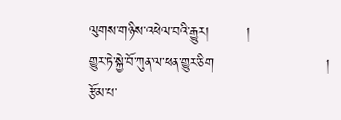ལུགས་གཉིས་འཕེལ་བའི་རྒྱུར།        །
གྱུར་ཏེ་སྐྱེ་བོ་ཀུན་ལ་ཕན་གྱུར་ཅིག                        །
རྩོམ་པ་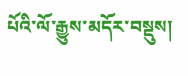པོའི་ལོ་རྒྱུས་མདོར་བསྡུས།